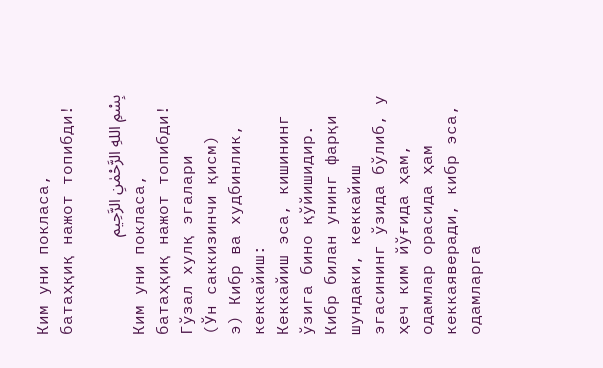Ким уни покласа, батаҳқиқ нажот топибди!

بِسْمِ اللهِ الرَّحْمٰنِ الرَّحِيم
Ким уни покласа, батаҳқиқ нажот топибди!
Гўзал хулқ эгалари
(Ўн саккизинчи қисм)
э) Кибр ва худбинлик, кеккайиш:
Кеккайиш эса, кишининг ўзига бино қўйишидир. Кибр билан унинг фарқи шундаки, кеккайиш эгасининг ўзида бўлиб, у ҳеч ким йўғида ҳам, одамлар орасида ҳам кеккаяверади, кибр эса, одамларга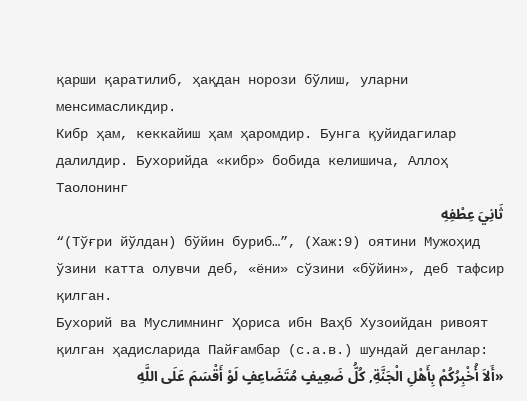қарши қаратилиб, ҳақдан норози бўлиш, уларни менсимасликдир.
Кибр ҳам, кеккайиш ҳам ҳаромдир. Бунга қуйидагилар далилдир. Бухорийда «кибр» бобида келишича, Аллоҳ Таолонинг
ثَانِيَ عِطْفِهِ
“(Тўғри йўлдан) бўйин буриб…”, (Хаж:9) оятини Мужоҳид ўзини катта олувчи деб, «ёни» сўзини «бўйин», деб тафсир қилган.
Бухорий ва Муслимнинг Ҳориса ибн Ваҳб Хузоийдан ривоят қилган ҳадисларида Пайғамбар (с.а.в.) шундай деганлар:
«أَلاَ أُخْبِرُكُمْ بِأَهْلِ الْجَنَّةِ, كُلُّ ضَعِيفٍ مُتَضَاعِفٍ لَوْ أَقْسَمَ عَلَى اللَّهِ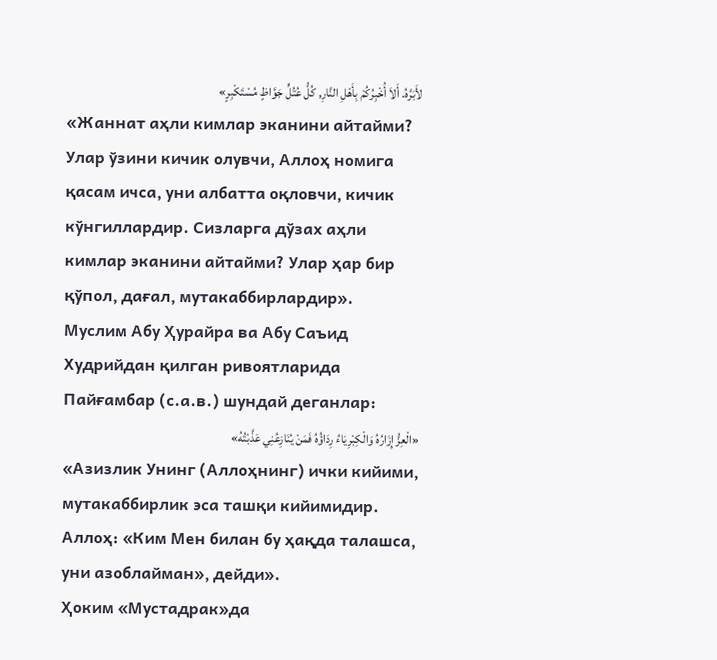لأَبَرَّهُ. أَلاَ أُخْبِرُكُمْ بِأَهْلِ النَّارِ, كُلُّ عُتُلٍّ جَوَّاظٍ مُسْتَكْبِرٍ»
«Жаннат аҳли кимлар эканини айтайми? Улар ўзини кичик олувчи, Аллоҳ номига қасам ичса, уни албатта оқловчи, кичик кўнгиллардир. Сизларга дўзах аҳли кимлар эканини айтайми? Улар ҳар бир қўпол, дағал, мутакаббирлардир».
Муслим Абу Ҳурайра ва Абу Саъид Худрийдан қилган ривоятларида Пайғамбар (с.а.в.) шундай деганлар:
«الْعِزُّ إِزَارُهُ وَالْكِبْرِيَاءُ رِدَاؤُهُ فَمَنْ يُنَازِعُنِي عَذَّبْتُهُ»
«Азизлик Унинг (Аллоҳнинг) ички кийими, мутакаббирлик эса ташқи кийимидир. Аллоҳ: «Ким Мен билан бу ҳақда талашса, уни азоблайман», дейди».
Ҳоким «Мустадрак»да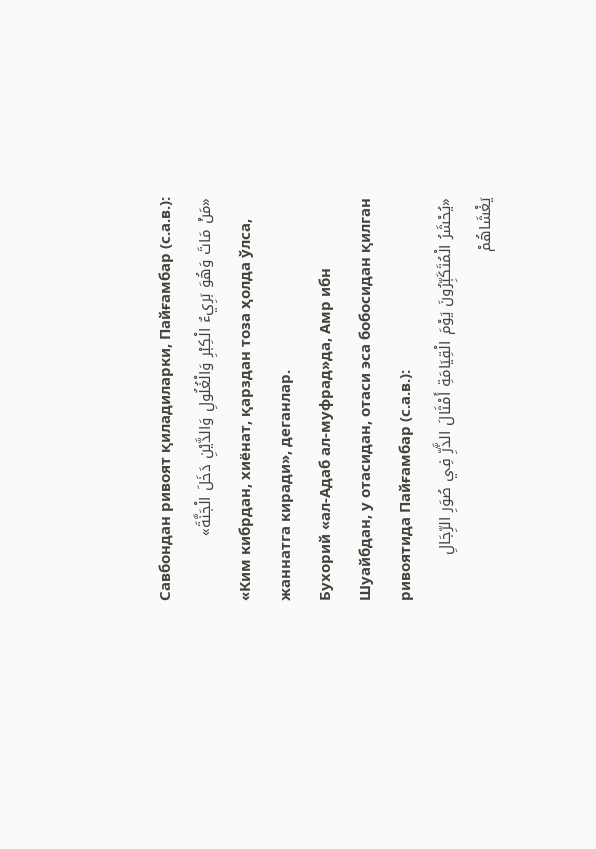Савбондан ривоят қиладиларки, Пайғамбар (с.а.в.):
«مَنْ مَاتَ وَهُوَ بَرِيءٌ الْكِبْرِ وَالْغُلُولِ وَالدَّيْنِ دَخَلَ الْجَنَّةَ»
«Ким кибрдан, хиёнат, қарздан тоза ҳолда ўлса, жаннатга киради», деганлар.
Бухорий «ал-Адаб ал-муфрад»да, Амр ибн Шуайбдан, у отасидан, отаси эса бобосидан қилган ривоятида Пайғамбар (с.а.в.):
«يُحْشَرُ الْمُتَكَبِّرُونَ يَوْمَ الْقِيَامَةِ أَمْثَالَ الذَّرِّ فِي صُوَرِ الرِّجَالِ يَغْشَاهُمْ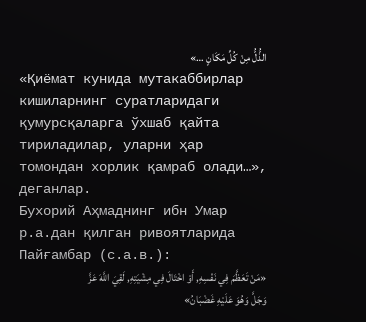الذُّلُّ مِنْ كُلِّ مَكَانٍ …»
«Қиёмат кунида мутакаббирлар кишиларнинг суратларидаги қумурсқаларга ўхшаб қайта тириладилар, уларни ҳар томондан хорлик қамраб олади…», деганлар.
Бухорий Аҳмаднинг ибн Умар р.а.дан қилган ривоятларида Пайғамбар (с.а.в.):
«مَنْ تَعَظَّمَ فِي نَفْسِهِ, أَوْ اخْتَالَ فِي مِشْيَتِهِ, لَقِيَ اللَّهَ عَزَّ وَجَلَّ وَهُوَ عَلَيْهِ غَضْبَانُ»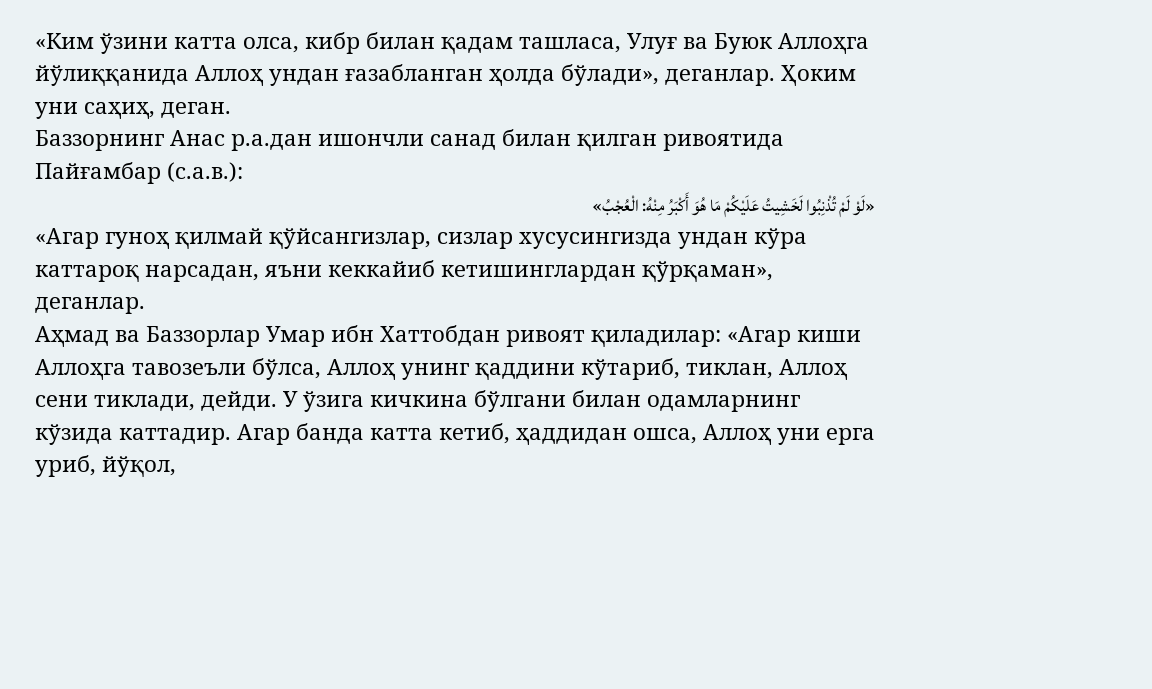«Ким ўзини катта олса, кибр билан қадам ташласа, Улуғ ва Буюк Аллоҳга йўлиққанида Аллоҳ ундан ғазабланган ҳолда бўлади», деганлар. Ҳоким уни саҳиҳ, деган.
Баззорнинг Анас р.а.дан ишончли санад билан қилган ривоятида Пайғамбар (с.а.в.):
«لَوْ لَمْ تُذْنِبُوا لَخَشِيتُ عَلَيْكُمْ مَا هُوَ أَكْبَرُ مِنْهُ: الْعُجْبُ»
«Агар гуноҳ қилмай қўйсангизлар, сизлар хусусингизда ундан кўра каттароқ нарсадан, яъни кеккайиб кетишинглардан қўрқаман», деганлар.
Аҳмад ва Баззорлар Умар ибн Хаттобдан ривоят қиладилар: «Агар киши Аллоҳга тавозеъли бўлса, Аллоҳ унинг қаддини кўтариб, тиклан, Аллоҳ сени тиклади, дейди. У ўзига кичкина бўлгани билан одамларнинг кўзида каттадир. Агар банда катта кетиб, ҳаддидан ошса, Аллоҳ уни ерга уриб, йўқол,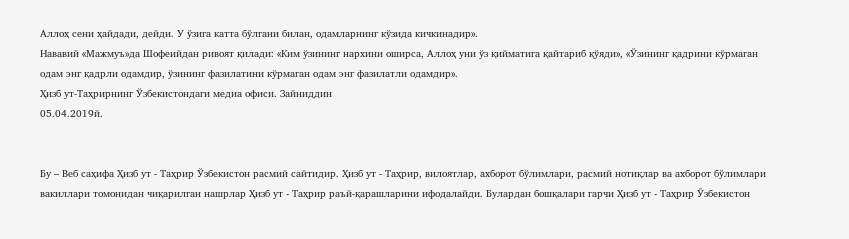Аллоҳ сени ҳайдади, дейди. У ўзига катта бўлгани билан, одамларнинг кўзида кичкинадир».
Нававий «Мажмуъ»да Шофеийдан ривоят қилади: «Ким ўзининг нархини оширса, Аллоҳ уни ўз қийматига қайтариб қўяди», «Ўзининг қадрини кўрмаган одам энг қадрли одамдир, ўзининг фазилатини кўрмаган одам энг фазилатли одамдир».
Ҳизб ут-Таҳрирнинг Ўзбекистондаги медиа офиси. Зайниддин
05.04.2019й.


Бу – Веб саҳифа Ҳизб ут - Таҳрир Ўзбекистон расмий сайтидир. Ҳизб ут - Таҳрир, вилоятлар, ахборот бўлимлари, расмий нотиқлар ва ахборот бўлимлари вакиллари томонидан чиқарилган нашрлар Ҳизб ут - Таҳрир раъй-қарашларини ифодалайди. Булардан бошқалари гарчи Ҳизб ут - Таҳрир Ўзбекистон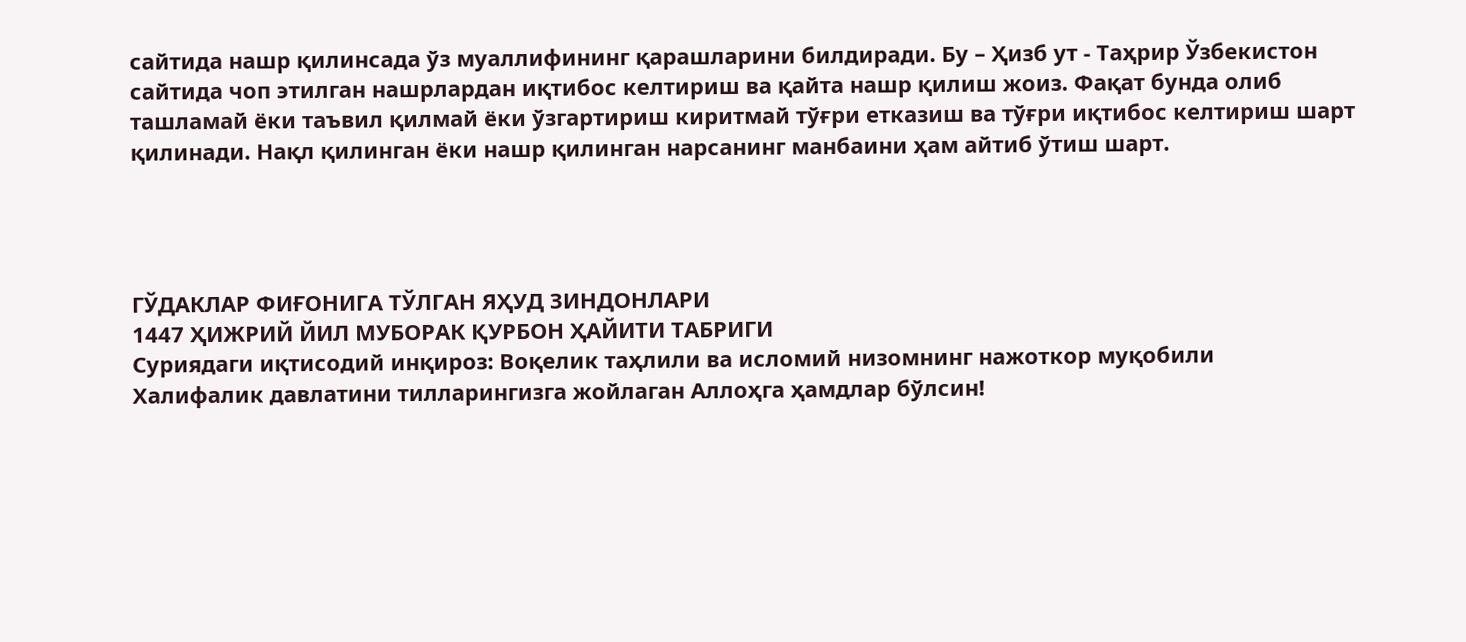сайтида нашр қилинсада ўз муаллифининг қарашларини билдиради. Бу – Ҳизб ут - Таҳрир Ўзбекистон сайтида чоп этилган нашрлардан иқтибос келтириш ва қайта нашр қилиш жоиз. Фақат бунда олиб ташламай ёки таъвил қилмай ёки ўзгартириш киритмай тўғри етказиш ва тўғри иқтибос келтириш шарт қилинади. Нақл қилинган ёки нашр қилинган нарсанинг манбаини ҳам айтиб ўтиш шарт.




ГЎДАКЛАР ФИҒОНИГА ТЎЛГАН ЯҲУД ЗИНДОНЛАРИ
1447 ҲИЖРИЙ ЙИЛ МУБОРАК ҚУРБОН ҲАЙИТИ ТАБРИГИ
Суриядаги иқтисодий инқироз: Воқелик таҳлили ва исломий низомнинг нажоткор муқобили
Халифалик давлатини тилларингизга жойлаган Аллоҳга ҳамдлар бўлсин!